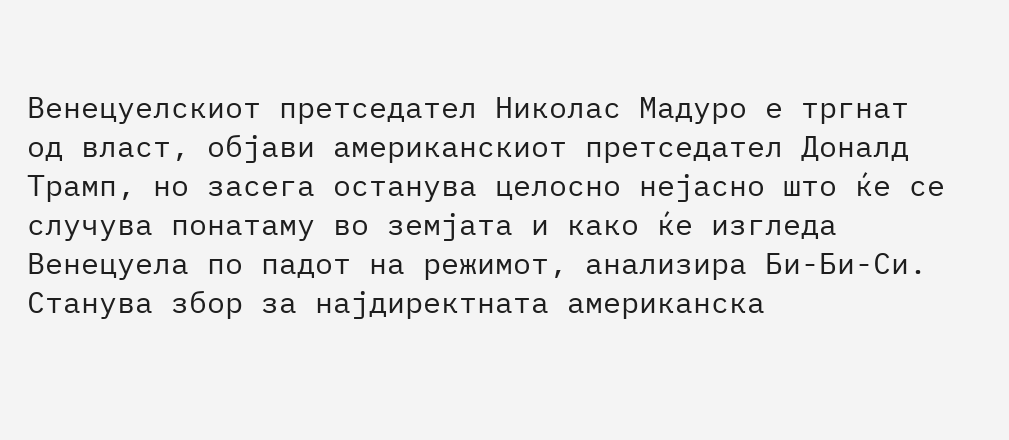Венецуелскиот претседател Николас Мадуро е тргнат од власт, објави американскиот претседател Доналд Трамп, но засега останува целосно нејасно што ќе се случува понатаму во земјата и како ќе изгледа Венецуела по падот на режимот, анализира Би-Би-Си.
Станува збор за најдиректната американска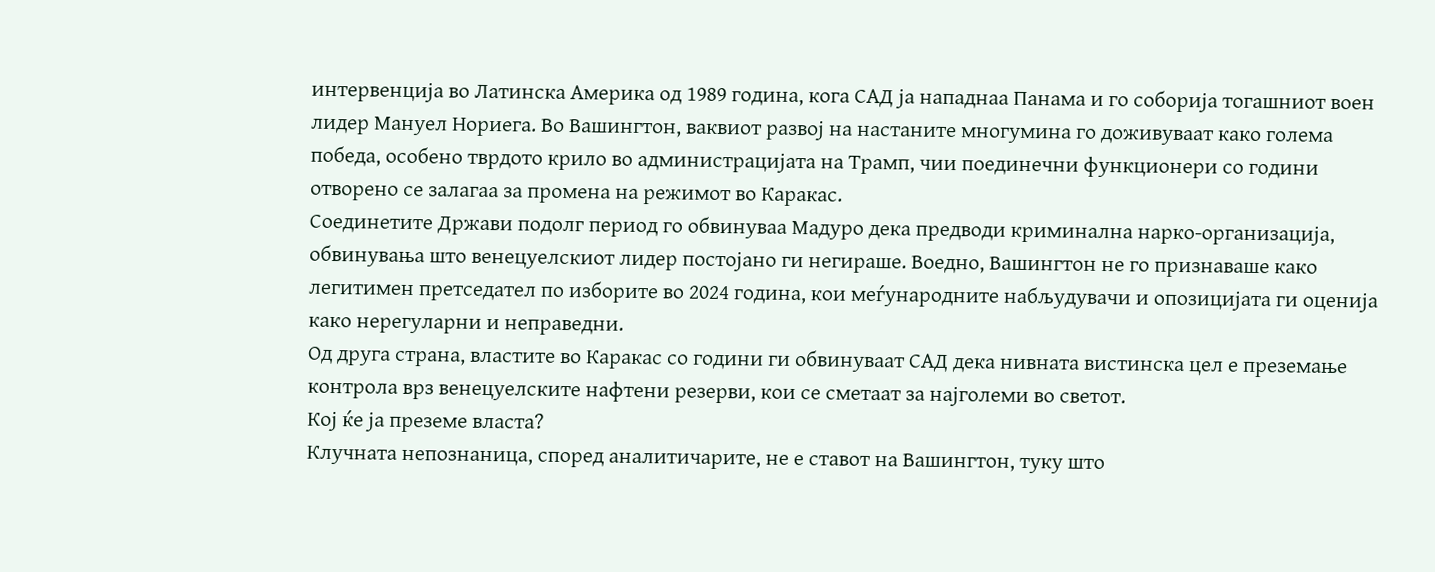интервенција во Латинска Америка од 1989 година, кога САД ја нападнаа Панама и го соборија тогашниот воен лидер Мануел Нориега. Во Вашингтон, ваквиот развој на настаните многумина го доживуваат како голема победа, особено тврдото крило во администрацијата на Трамп, чии поединечни функционери со години отворено се залагаа за промена на режимот во Каракас.
Соединетите Држави подолг период го обвинуваа Мадуро дека предводи криминална нарко-организација, обвинувања што венецуелскиот лидер постојано ги негираше. Воедно, Вашингтон не го признаваше како легитимен претседател по изборите во 2024 година, кои меѓународните набљудувачи и опозицијата ги оценија како нерегуларни и неправедни.
Од друга страна, властите во Каракас со години ги обвинуваат САД дека нивната вистинска цел е преземање контрола врз венецуелските нафтени резерви, кои се сметаат за најголеми во светот.
Кој ќе ја преземе власта?
Клучната непознаница, според аналитичарите, не е ставот на Вашингтон, туку што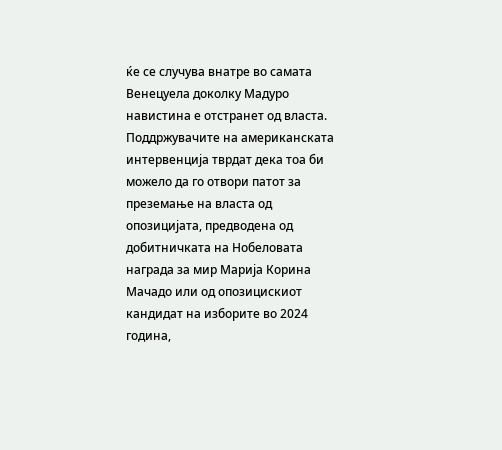ќе се случува внатре во самата Венецуела доколку Мадуро навистина е отстранет од власта. Поддржувачите на американската интервенција тврдат дека тоа би можело да го отвори патот за преземање на власта од опозицијата, предводена од добитничката на Нобеловата награда за мир Марија Корина Мачадо или од опозицискиот кандидат на изборите во 2024 година,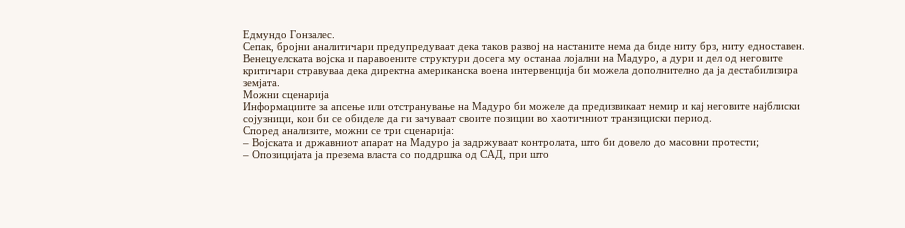Едмундо Гонзалес.
Сепак, бројни аналитичари предупредуваат дека таков развој на настаните нема да биде ниту брз, ниту едноставен. Венецуелската војска и паравоените структури досега му останаа лојални на Мадуро, а дури и дел од неговите критичари стравуваа дека директна американска воена интервенција би можела дополнително да ја дестабилизира земјата.
Можни сценарија
Информациите за апсење или отстранување на Мадуро би можеле да предизвикаат немир и кај неговите најблиски сојузници, кои би се обиделе да ги зачуваат своите позиции во хаотичниот транзициски период.
Според анализите, можни се три сценарија:
– Војската и државниот апарат на Мадуро ја задржуваат контролата, што би довело до масовни протести;
– Опозицијата ја презема власта со поддршка од САД, при што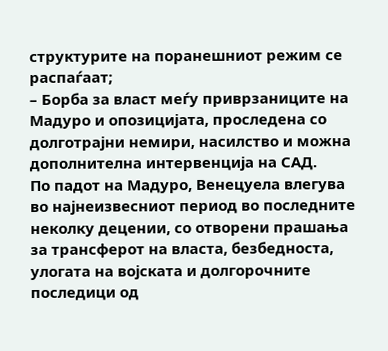структурите на поранешниот режим се распаѓаат;
– Борба за власт меѓу приврзаниците на Мадуро и опозицијата, проследена со долготрајни немири, насилство и можна дополнителна интервенција на САД.
По падот на Мадуро, Венецуела влегува во најнеизвесниот период во последните неколку децении, со отворени прашања за трансферот на власта, безбедноста, улогата на војската и долгорочните последици од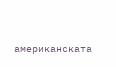американската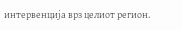интервенција врз целиот регион.